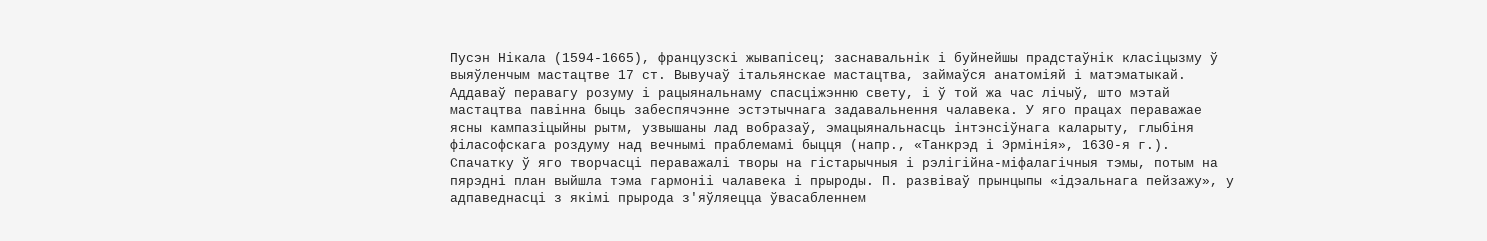Пусэн Нікала (1594-1665), французскі жывапісец; заснавальнік і буйнейшы прадстаўнік класіцызму ў выяўленчым мастацтве 17 ст. Вывучаў італьянскае мастацтва, займаўся анатоміяй і матэматыкай. Аддаваў перавагу розуму і рацыянальнаму спасціжэнню свету, і ў той жа час лічыў, што мэтай мастацтва павінна быць забеспячэнне эстэтычнага задавальнення чалавека. У яго працах пераважае ясны кампазіцыйны рытм, узвышаны лад вобразаў, эмацыянальнасць інтэнсіўнага каларыту, глыбіня філасофскага роздуму над вечнымі праблемамі быцця (напр., «Танкрэд і Эрмінія», 1630-я г.). Спачатку ў яго творчасці пераважалі творы на гістарычныя і рэлігійна-міфалагічныя тэмы, потым на пярэдні план выйшла тэма гармоніі чалавека і прыроды. П. развіваў прынцыпы «ідэальнага пейзажу», у адпаведнасці з якімі прырода з'яўляецца ўвасабленнем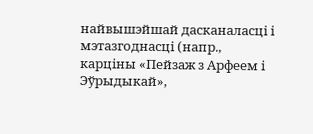найвышэйшай дасканаласці і мэтазгоднасці (напр., карціны «Пейзаж з Арфеем і Эўрыдыкай»,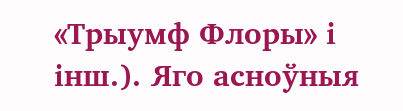«Трыумф Флоры» і інш.). Яго асноўныя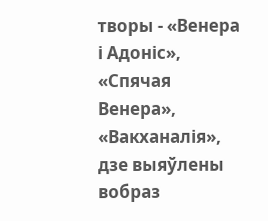творы - «Венера і Адоніс», «Спячая Венера», «Вакханалія», дзе выяўлены вобраз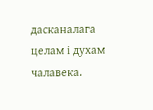дасканалага целам і духам чалавека.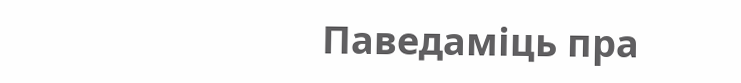Паведаміць пра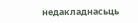недакладнасьць